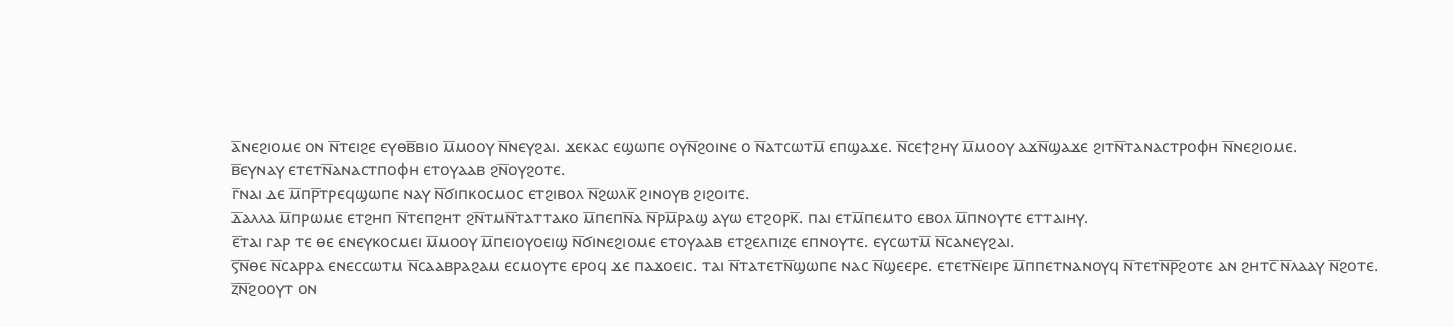ⲁ̅ⲛⲉϩⲓⲟⲙⲉ ⲟⲛ ⲛ̅ⲧⲉⲓϩⲉ ⲉⲩⲑⲃ̅ⲃⲓⲟ ⲙ̅ⲙⲟⲟⲩ ⲛ̅ⲛⲉⲩϩⲁⲓ. ϫⲉⲕⲁⲥ ⲉϣⲱⲡⲉ ⲟⲩⲛ̅ϩⲟⲓⲛⲉ ⲟ ⲛ̅ⲁⲧⲥⲱⲧⲙ̅ ⲉⲡϣⲁϫⲉ. ⲛ̅ⲥⲉϯϩⲏⲩ ⲙ̅ⲙⲟⲟⲩ ⲁϫⲛ̅ϣⲁϫⲉ ϩⲓⲧⲛ̅ⲧⲁⲛⲁⲥⲧⲣⲟⲫⲏ ⲛ̅ⲛⲉϩⲓⲟⲙⲉ.
ⲃ̅ⲉⲩⲛⲁⲩ ⲉⲧⲉⲧⲛ̅ⲁⲛⲁⲥⲧⲡⲟⲫⲏ ⲉⲧⲟⲩⲁⲁⲃ ϩⲛ̅ⲟⲩϩⲟⲧⲉ.
ⲅ̅ⲛⲁⲓ ⲇⲉ ⲙ̅ⲡⲣ̅ⲧⲣⲉϥϣⲱⲡⲉ ⲛⲁⲩ ⲛ̅ϭⲓⲡⲕⲟⲥⲙⲟⲥ ⲉⲧϩⲓⲃⲟⲗ ⲛ̅ϩⲱⲗⲕ̅ ϩⲓⲛⲟⲩⲃ ϩⲓϩⲟⲓⲧⲉ.
ⲇ̅ⲁⲗⲗⲁ ⲙ̅ⲡⲣⲱⲙⲉ ⲉⲧϩⲏⲡ ⲛ̅ⲧⲉⲡϩⲏⲧ ϩⲛ̅ⲧⲙⲛ̅ⲧⲁⲧⲧⲁⲕⲟ ⲙ̅ⲡⲉⲡⲛ̅ⲁ ⲛ̅ⲣⲙ̅ⲣⲁϣ ⲁⲩⲱ ⲉⲧϩⲟⲣⲕ̅. ⲡⲁⲓ ⲉⲧⲙ̅ⲡⲉⲙⲧⲟ ⲉⲃⲟⲗ ⲙ̅ⲡⲛⲟⲩⲧⲉ ⲉⲧⲧⲁⲓⲏⲩ.
ⲉ̅ⲧⲁⲓ ⲅⲁⲣ ⲧⲉ ⲑⲉ ⲉⲛⲉⲩⲕⲟⲥⲙⲉⲓ ⲙ̅ⲙⲟⲟⲩ ⲙ̅ⲡⲉⲓⲟⲩⲟⲉⲓϣ ⲛ̅ϭⲓⲛⲉϩⲓⲟⲙⲉ ⲉⲧⲟⲩⲁⲁⲃ ⲉⲧϩⲉⲗⲡⲓⲍⲉ ⲉⲡⲛⲟⲩⲧⲉ. ⲉⲩⲥⲱⲧⲙ̅ ⲛ̅ⲥⲁⲛⲉⲩϩⲁⲓ.
ⲋ̅ⲛ̅ⲑⲉ ⲛ̅ⲥⲁⲣⲣⲁ ⲉⲛⲉⲥⲥⲱⲧⲙ ⲛ̅ⲥⲁⲁⲃⲣⲁϩⲁⲙ ⲉⲥⲙⲟⲩⲧⲉ ⲉⲣⲟϥ ϫⲉ ⲡⲁϫⲟⲉⲓⲥ. ⲧⲁⲓ ⲛ̅ⲧⲁⲧⲉⲧⲛ̅ϣⲱⲡⲉ ⲛⲁⲥ ⲛ̅ϣⲉⲉⲣⲉ. ⲉⲧⲉⲧⲛ̅ⲉⲓⲣⲉ ⲙ̅ⲡⲡⲉⲧⲛⲁⲛⲟⲩϥ ⲛ̅ⲧⲉⲧⲛ̅ⲣ̅ϩⲟⲧⲉ ⲁⲛ ϩⲏⲧⲥ̅ ⲛ̅ⲗⲁⲁⲩ ⲛ̅ϩⲟⲧⲉ.
ⲍ̅ⲛ̅ϩⲟⲟⲩⲧ ⲟⲛ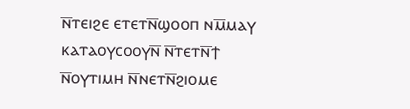ⲛ̅ⲧⲉⲓϩⲉ ⲉⲧⲉⲧⲛ̅ϣⲟⲟⲡ ⲛⲙ̅ⲙⲁⲩ ⲕⲁⲧⲁⲟⲩⲥⲟⲟⲩⲛ̅ ⲛ̅ⲧⲉⲧⲛ̅ϯ ⲛ̅ⲟⲩⲧⲓⲙⲏ ⲛ̅ⲛⲉⲧⲛ̅ϩⲓⲟⲙⲉ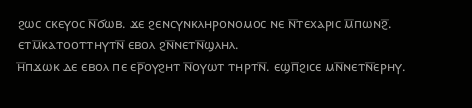ϩⲱⲥ ⲥⲕⲉⲩⲟⲥ ⲛ̅ϭⲱⲃ. ϫⲉ ϩⲉⲛⲥⲩⲛⲕⲗⲏⲣⲟⲛⲟⲙⲟⲥ ⲛⲉ ⲛ̅ⲧⲉⲭⲁⲣⲓⲥ ⲙ̅ⲡⲱⲛϩ̅. ⲉⲧⲙ̅ⲕⲁⲧⲟⲟⲧⲧⲏⲩⲧⲛ̅ ⲉⲃⲟⲗ ϩⲛ̅ⲛⲉⲧⲛ̅ϣⲗⲏⲗ.
ⲏ̅ⲡϫⲱⲕ ⲇⲉ ⲉⲃⲟⲗ ⲡⲉ ⲉⲣ̅ⲟⲩϩⲏⲧ ⲛ̅ⲟⲩⲱⲧ ⲧⲏⲣⲧⲛ̅. ⲉϣⲡ̅ϩⲓⲥⲉ ⲙⲛ̅ⲛⲉⲧⲛ̅ⲉⲣⲏⲩ.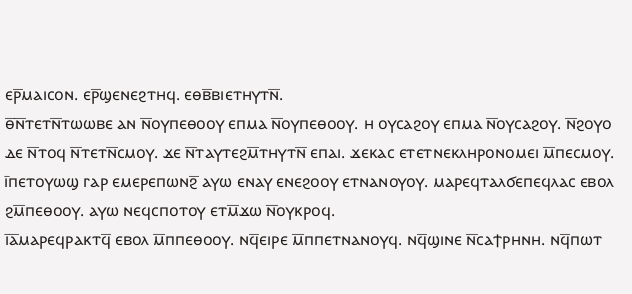ⲉⲣ̅ⲙⲁⲓⲥⲟⲛ. ⲉⲣ̅ϣⲉⲛⲉϩⲧⲏϥ. ⲉⲑⲃ̅ⲃⲓⲉⲧⲏⲩⲧⲛ̅.
ⲑ̅ⲛ̅ⲧⲉⲧⲛ̅ⲧⲱⲱⲃⲉ ⲁⲛ ⲛ̅ⲟⲩⲡⲉⲑⲟⲟⲩ ⲉⲡⲙⲁ ⲛ̅ⲟⲩⲡⲉⲑⲟⲟⲩ. ⲏ ⲟⲩⲥⲁϩⲟⲩ ⲉⲡⲙⲁ ⲛ̅ⲟⲩⲥⲁϩⲟⲩ. ⲛ̅ϩⲟⲩⲟ ⲇⲉ ⲛ̅ⲧⲟϥ ⲛ̅ⲧⲉⲧⲛ̅ⲥⲙⲟⲩ. ϫⲉ ⲛ̅ⲧⲁⲩⲧⲉϩⲙ̅ⲧⲏⲩⲧⲛ̅ ⲉⲡⲁⲓ. ϫⲉⲕⲁⲥ ⲉⲧⲉⲧⲛⲉⲕⲗⲏⲣⲟⲛⲟⲙⲉⲓ ⲙ̅ⲡⲉⲥⲙⲟⲩ.
ⲓ̅ⲡⲉⲧⲟⲩⲱϣ ⲅⲁⲣ ⲉⲙⲉⲣⲉⲡⲱⲛϩ̅ ⲁⲩⲱ ⲉⲛⲁⲩ ⲉⲛⲉϩⲟⲟⲩ ⲉⲧⲛⲁⲛⲟⲩⲟⲩ. ⲙⲁⲣⲉϥⲧⲁⲗϭⲉⲡⲉϥⲗⲁⲥ ⲉⲃⲟⲗ ϩⲙ̅ⲡⲉⲑⲟⲟⲩ. ⲁⲩⲱ ⲛⲉϥⲥⲡⲟⲧⲟⲩ ⲉⲧⲙ̅ϫⲱ ⲛ̅ⲟⲩⲕⲣⲟϥ.
ⲓ̅ⲁ̅ⲙⲁⲣⲉϥⲣⲁⲕⲧϥ̅ ⲉⲃⲟⲗ ⲙ̅ⲡⲡⲉⲑⲟⲟⲩ. ⲛϥ̅ⲉⲓⲣⲉ ⲙ̅ⲡⲡⲉⲧⲛⲁⲛⲟⲩϥ. ⲛϥ̅ϣⲓⲛⲉ ⲛ̅ⲥⲁϯⲣⲏⲛⲏ. ⲛϥ̅ⲡⲱⲧ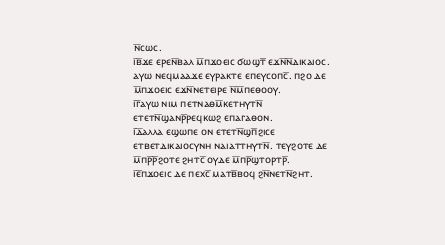ⲛ̅ⲥⲱⲥ.
ⲓ̅ⲃ̅ϫⲉ ⲉⲣⲉⲛ̅ⲃⲁⲗ ⲙ̅ⲡϫⲟⲉⲓⲥ ϭⲱϣⲧ̅ ⲉϫⲛ̅ⲛ̅ⲇⲓⲕⲁⲓⲟⲥ. ⲁⲩⲱ ⲛⲉϥⲙⲁⲁϫⲉ ⲉⲩⲣⲁⲕⲧⲉ ⲉⲡⲉⲩⲥⲟⲡⲥ̅. ⲡϩⲟ ⲇⲉ ⲙ̅ⲡϫⲟⲉⲓⲥ ⲉϫⲛ̅ⲛⲉⲧⲉⲓⲣⲉ ⲛ̅ⲙ̅ⲡⲉⲑⲟⲟⲩ.
ⲓ̅ⲅ̅ⲁⲩⲱ ⲛⲓⲙ ⲡⲉⲧⲛⲁⲑⲙ̅ⲕⲉⲧⲏⲩⲧⲛ̅ ⲉⲧⲉⲧⲛ̅ϣⲁⲛⲣ̅ⲣⲉϥⲕⲱϩ ⲉⲡⲁⲅⲁⲑⲟⲛ.
ⲓ̅ⲇ̅ⲁⲗⲗⲁ ⲉϣⲱⲡⲉ ⲟⲛ ⲉⲧⲉⲧⲛ̅ϣⲡ̅ϩⲓⲥⲉ ⲉⲧⲃⲉⲧⲇⲓⲕⲁⲓⲟⲥⲩⲛⲏ ⲛⲁⲓⲁⲧⲧⲏⲩⲧⲛ̅. ⲧⲉⲩϩⲟⲧⲉ ⲇⲉ ⲙ̅ⲡⲣ̅ⲣ̅ϩⲟⲧⲉ ϩⲏⲧⲥ̅ ⲟⲩⲇⲉ ⲙ̅ⲡⲣ̅ϣⲧⲟⲣⲧⲣ̅.
ⲓ̅ⲉ̅ⲡϫⲟⲉⲓⲥ ⲇⲉ ⲡⲉⲭⲥ̅ ⲙⲁⲧⲃ̅ⲃⲟϥ ϩⲛ̅ⲛⲉⲧⲛ̅ϩⲏⲧ.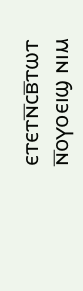ⲉⲧⲉⲧⲛ̅ⲥⲃ̅ⲧⲱⲧ ⲛ̅ⲟⲩⲟⲉⲓϣ ⲛⲓⲙ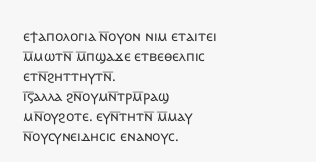ⲉϯⲁⲡⲟⲗⲟⲅⲓⲁ ⲛ̅ⲟⲩⲟⲛ ⲛⲓⲙ ⲉⲧⲁⲓⲧⲉⲓ ⲙ̅ⲙⲱⲧⲛ̅ ⲙ̅ⲡϣⲁϫⲉ ⲉⲧⲃⲉⲑⲉⲗⲡⲓⲥ ⲉⲧⲛ̅ϩⲏⲧⲧⲏⲩⲧⲛ̅.
ⲓ̅ⲋ̅ⲁⲗⲗⲁ ϩⲛ̅ⲟⲩⲙⲛ̅ⲧⲣⲙ̅ⲣⲁϣ ⲙⲛ̅ⲟⲩϩⲟⲧⲉ. ⲉⲩⲛ̅ⲧⲏⲧⲛ̅ ⲙ̅ⲙⲁⲩ ⲛ̅ⲟⲩⲥⲩⲛⲉⲓⲇⲏⲥⲓⲥ ⲉⲛⲁⲛⲟⲩⲥ.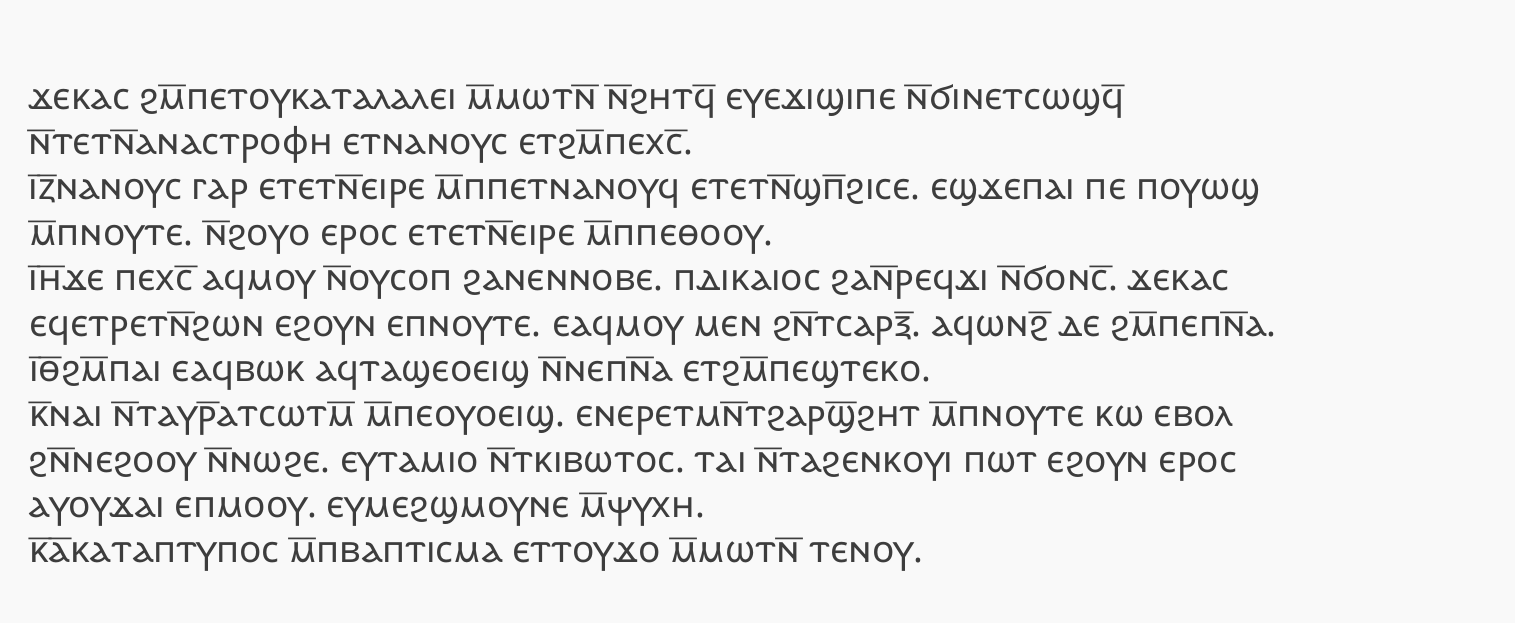ϫⲉⲕⲁⲥ ϩⲙ̅ⲡⲉⲧⲟⲩⲕⲁⲧⲁⲗⲁⲗⲉⲓ ⲙ̅ⲙⲱⲧⲛ̅ ⲛ̅ϩⲏⲧϥ̅ ⲉⲩⲉϫⲓϣⲓⲡⲉ ⲛ̅ϭⲓⲛⲉⲧⲥⲱϣϥ̅ ⲛ̅ⲧⲉⲧⲛ̅ⲁⲛⲁⲥⲧⲣⲟⲫⲏ ⲉⲧⲛⲁⲛⲟⲩⲥ ⲉⲧϩⲙ̅ⲡⲉⲭⲥ̅.
ⲓ̅ⲍ̅ⲛⲁⲛⲟⲩⲥ ⲅⲁⲣ ⲉⲧⲉⲧⲛ̅ⲉⲓⲣⲉ ⲙ̅ⲡⲡⲉⲧⲛⲁⲛⲟⲩϥ ⲉⲧⲉⲧⲛ̅ϣⲡ̅ϩⲓⲥⲉ. ⲉϣϫⲉⲡⲁⲓ ⲡⲉ ⲡⲟⲩⲱϣ ⲙ̅ⲡⲛⲟⲩⲧⲉ. ⲛ̅ϩⲟⲩⲟ ⲉⲣⲟⲥ ⲉⲧⲉⲧⲛ̅ⲉⲓⲣⲉ ⲙ̅ⲡⲡⲉⲑⲟⲟⲩ.
ⲓ̅ⲏ̅ϫⲉ ⲡⲉⲭⲥ̅ ⲁϥⲙⲟⲩ ⲛ̅ⲟⲩⲥⲟⲡ ϩⲁⲛⲉⲛⲛⲟⲃⲉ. ⲡⲇⲓⲕⲁⲓⲟⲥ ϩⲁⲛ̅ⲣⲉϥϫⲓ ⲛ̅ϭⲟⲛⲥ̅. ϫⲉⲕⲁⲥ ⲉϥⲉⲧⲣⲉⲧⲛ̅ϩⲱⲛ ⲉϩⲟⲩⲛ ⲉⲡⲛⲟⲩⲧⲉ. ⲉⲁϥⲙⲟⲩ ⲙⲉⲛ ϩⲛ̅ⲧⲥⲁⲣⲝ̅. ⲁϥⲱⲛϩ̅ ⲇⲉ ϩⲙ̅ⲡⲉⲡⲛ̅ⲁ.
ⲓ̅ⲑ̅ϩⲙ̅ⲡⲁⲓ ⲉⲁϥⲃⲱⲕ ⲁϥⲧⲁϣⲉⲟⲉⲓϣ ⲛ̅ⲛⲉⲡⲛ̅ⲁ ⲉⲧϩⲙ̅ⲡⲉϣⲧⲉⲕⲟ.
ⲕ̅ⲛⲁⲓ ⲛ̅ⲧⲁⲩⲣ̅ⲁⲧⲥⲱⲧⲙ̅ ⲙ̅ⲡⲉⲟⲩⲟⲉⲓϣ. ⲉⲛⲉⲣⲉⲧⲙⲛ̅ⲧϩⲁⲣϣ̅ϩⲏⲧ ⲙ̅ⲡⲛⲟⲩⲧⲉ ⲕⲱ ⲉⲃⲟⲗ ϩⲛ̅ⲛⲉϩⲟⲟⲩ ⲛ̅ⲛⲱϩⲉ. ⲉⲩⲧⲁⲙⲓⲟ ⲛ̅ⲧⲕⲓⲃⲱⲧⲟⲥ. ⲧⲁⲓ ⲛ̅ⲧⲁϩⲉⲛⲕⲟⲩⲓ ⲡⲱⲧ ⲉϩⲟⲩⲛ ⲉⲣⲟⲥ ⲁⲩⲟⲩϫⲁⲓ ⲉⲡⲙⲟⲟⲩ. ⲉⲩⲙⲉϩϣⲙⲟⲩⲛⲉ ⲙ̅ⲯⲩⲭⲏ.
ⲕ̅ⲁ̅ⲕⲁⲧⲁⲡⲧⲩⲡⲟⲥ ⲙ̅ⲡⲃⲁⲡⲧⲓⲥⲙⲁ ⲉⲧⲧⲟⲩϫⲟ ⲙ̅ⲙⲱⲧⲛ̅ ⲧⲉⲛⲟⲩ.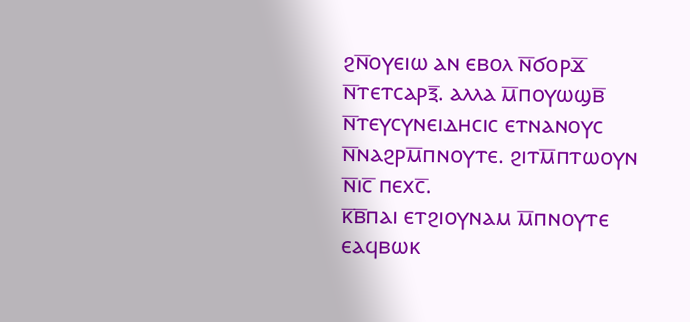ϩⲛ̅ⲟⲩⲉⲓⲱ ⲁⲛ ⲉⲃⲟⲗ ⲛ̅ϭⲟⲣϫ̅ ⲛ̅ⲧⲉⲧⲥⲁⲣⲝ̅. ⲁⲗⲗⲁ ⲙ̅ⲡⲟⲩⲱϣⲃ̅ ⲛ̅ⲧⲉⲩⲥⲩⲛⲉⲓⲇⲏⲥⲓⲥ ⲉⲧⲛⲁⲛⲟⲩⲥ ⲛ̅ⲛⲁϩⲣⲙ̅ⲡⲛⲟⲩⲧⲉ. ϩⲓⲧⲙ̅ⲡⲧⲱⲟⲩⲛ ⲛ̅ⲓⲥ̅ ⲡⲉⲭⲥ̅.
ⲕ̅ⲃ̅ⲡⲁⲓ ⲉⲧϩⲓⲟⲩⲛⲁⲙ ⲙ̅ⲡⲛⲟⲩⲧⲉ ⲉⲁϥⲃⲱⲕ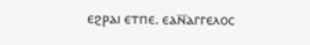ⲉϩⲣⲁⲓ ⲉⲧⲡⲉ. ⲉⲁⲛ̅ⲁⲅⲅⲉⲗⲟⲥ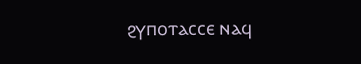ϩⲩⲡⲟⲧⲁⲥⲥⲉ ⲛⲁϥ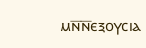ⲙⲛ̅ⲛ̅ⲉⲝⲟⲩⲥⲓⲁ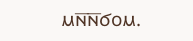ⲙⲛ̅ⲛ̅ϭⲟⲙ.